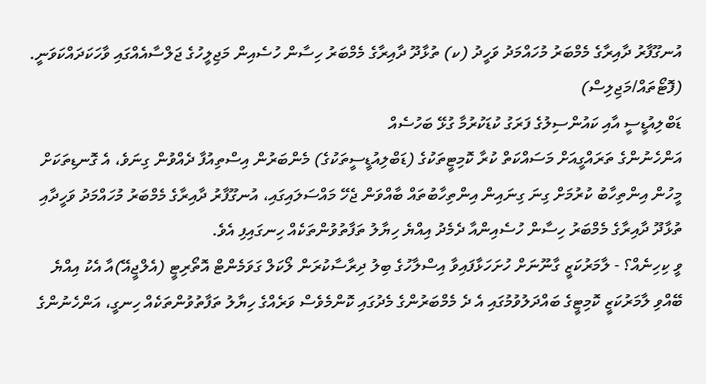އުނގޫފާރު ދާއިރާގެ މެމްބަރު މުހައްމަދު ވަހީދު (ކ) ތުޅާދޫ ދާއިރާގެ މެމްބަރު ހިސާން ހުސެއިން މަޖިލީހުގެ ޖަލްސާއެއްގައި ވާހަކަދައްކަވަނީ. (ފޮޓޯތައް/މަޖިލިސް)
ޑަބްލިއުޑީސީ އާއި ކައުންސިލުގެ ފަރަގު ކުޑަކުރުމާ ގުޅޭ ބަހުސެއް
އަންހެނުންގެ ތަރައްގީއަށް މަސައްކަތް ކުރާ ކޮމިޓީތަކުގެ (ޑަބްލިއުޑީސީތަކުގެ) މެންބަރުން އިސްތިއުފާ ދެއްވުން ގިނަވެ، އެ ގޮނޑިތަކަށް މީހުން އިންތިހާބު ކުރުމަށް ގިނަ ގިނައިން އިންތިހާބުތައް ބާއްވަން ޖެހޭ މައްސަލައިގައި، އުނގޫފާރު ދާއިރާގެ މެމްބަރު މުހައްމަދު ވަހީދާއި ތުޅާދޫ ދާއިރާގެ މެމްބަރު ހިސާން ހުސެއިންއާ ދެމެދު އިއްޔެ ހިޔާލު ތަފާތުވުންތަކެއް ހިނގައިފި އެވެ.
ވީ ކިހިނެއް؟ - ލާމަރުކަޒީ ގާނޫނަށް ހުށަހަޅާފައިވާ އިސްލާހުގެ ބިލު ދިރާސާކުރަން ލޯކަލް ގަވަމެންޓް އޮތޯރިޓީ (އެލްޖީއޭ)އާ އެކު އިއްޔެ ބޭއްވި ލާމަރުކަޒީ ކޮމިޓީގެ ބައްދަލުވުމުގައި އެ ދެ މެމްބަރުންގެ މެދުގައި ކޮންމެވެސް ވަރެއްގެ ހިޔާލު ތަފާތުވުންތަކެއް ހިނގީ، އަންހެނުންގެ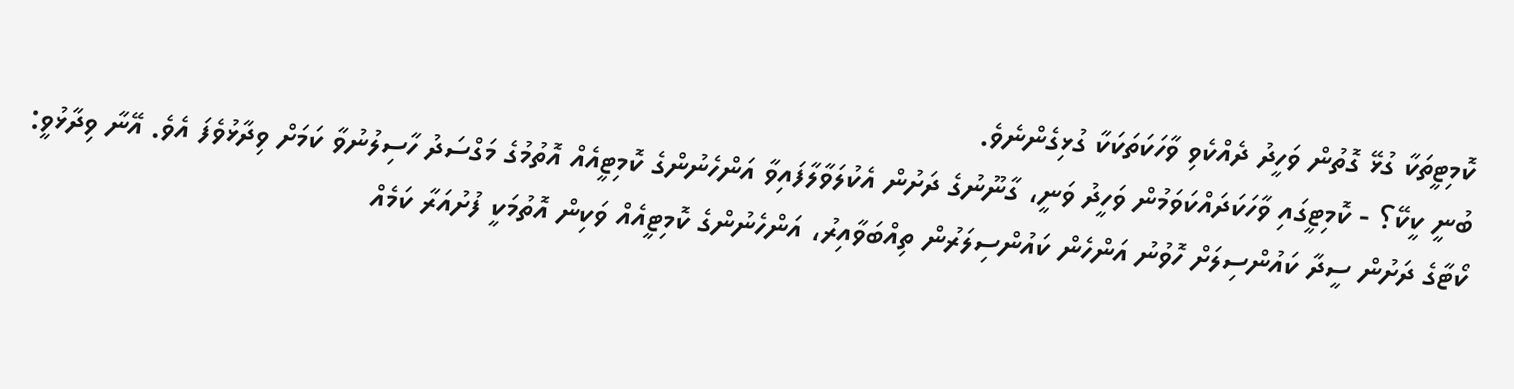ކޮމިޓީތަކާ ގުޅޭ ގޮތުން ވަހީދު ދެއްކެވި ވާހަކަތަކަކާ ގުޅިގެންނެވެ.
ބުނީ ކީކޭ؟ - ކޮމިޓީގައި ވާހަކަދައްކަވަމުން ވަހީދު ވަނީ، ގާނޫނުގެ ދަށުން އެކުލަވާލާފައިވާ އަންހެނުންގެ ކޮމިޓީއެއް އޮތުމުގެ މަގްސަދު ހާސިލުނުވާ ކަމަށް ވިދާޅުވެފަ އެވެ. އޭނާ ވިދާޅުވީ:
ކޯޓާގެ ދަށުން ސީދާ ކައުންސިލަށް ހޮވުނު އަންހެން ކައުންސިލަރުން ތިއްބަވާއިރު، އަންހެނުންގެ ކޮމިޓީއެއް ވަކިން އޮތުމަކީ ފުށުއަރާ ކަމެއް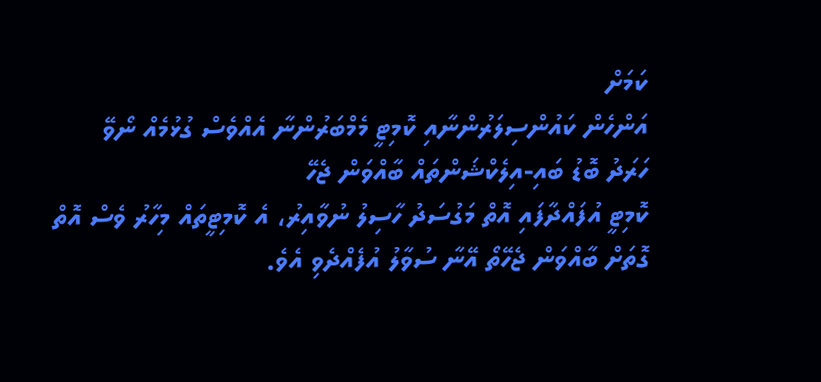ކަމަށް
އަންހެން ކައުންސިލަރުންނާއި ކޮމިޓީ މެމްބަރުންނާ އެއްވެސް ގުޅުމެއް ނޯވޭ
ހަރަދު ބޮޑު ބައި-އިލެކްޝަންތައް ބާއްވަން ޖެހޭ
ކޮމިޓީ އުފައްދާފައި އޮތް މަގުސަދު ހާސިލު ނުވާއިރު، އެ ކޮމިޓީތައް މިހާރު ވެސް އޮތް ގޮތަށް ބާއްވަން ޖެހޭތޯ އޭނާ ސުވާލު އުފެއްދެވި އެވެ.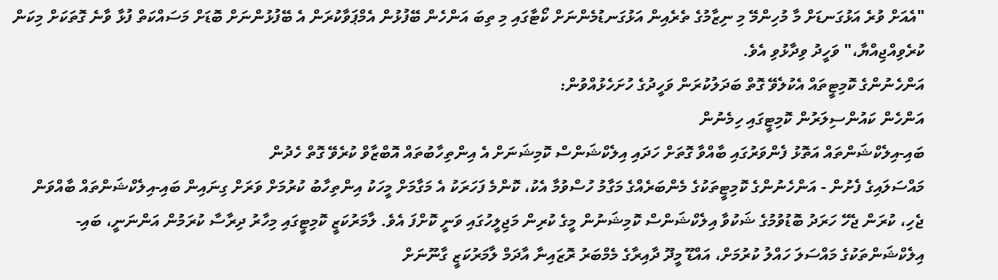"އެއަށް ވުރެ އަޅުގަނޑަށް މާ މުހިންމޭ މި ނިޒާމުގެ ތެރެއިން އަޅުގަނޑުމެންނަށް ކޯޓާގައި މި ތިބަ އަންހެން ބޭފުޅުން އެމްޕަވާކުރަން އެ ބޭފުޅުންނަށް ބޮޑަށް މަސައްކަތް ފުޅާ ވާނެ ގޮތަކަށް މިކަން ކުރެވިއްޖިއްޔާ،" ވަހީދު ވިދާޅުވި އެވެ.
އަންހެނުންގެ ކޮމިޓީތައް އެކުލެވޭ ގޮތް ބަދަލުކުރަން ވަހީދުގެ ހުށަހެޅުއްވުން:
އަންހެން ކައުންސިލަރުން ކޮމިޓީގައި ހިމެނުން
ބައި-އިލެކްޝަންތައް އަތޮޅު ފެންވަރުގައި ބާއްވާ ގޮތަށް ހަދައި އިލެކްޝަންސް ކޮމިޝަނަށް އެ އިންތިހާބުތައް އޮބްޒާވް ކުރެވޭ ގޮތް ހެދުން
މައްސަލައިގެ ފެށުން - އަންހެނުންގެ ކޮމިޓީތަކުގެ މެންބަރެއްގެ މަގާމު ހުސްވުމާ އެކު، ކޮންމެ ފަހަރަކު އެ މަގާމަށް މީހަކު އިންތިހާބު ކުރުމަށް ވަރަށް ގިނައިން ބައި-އިލެކްޝަންތައް ބާއްވަން ޖެހި، ކުރަން ޖެހޭ ހަރަދު ބޮޑުވުމުގެ ޝަކުވާ އިލެކްޝަންސް ކޮމިޝަނުން މީގެ ކުރިން މަޖިލީހުގައި ވަނީ ކޮށްފަ އެވެ. ލާމަރުކަޒީ ކޮމިޓީގައި މިހާރު ދިރާސާ ކުރަމުން އަންނަނީ، ބައި-އިލެކްޝަންތަކުގެ މައްސަލަ ހައްލު ކުރުމަށް، އައްޑޫ މީދޫ ދާއިރާގެ މެމްބަރު ރޮޒައިނާ އާދަމް ލާމަރުކަޒީ ގާނޫނަށް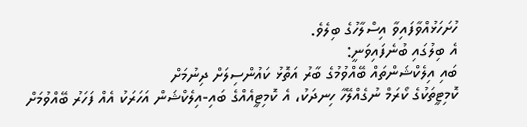ހުށަހަޅުއްވާފައިވާ އިސްލާހުގެ ބިލެވެ.
އެ ބިލުގައި ބުނެފައިވަނީ:
ބައި އިލެކްޝަންތައް ބޭއްވުމުގެ ބާރު އަތޮޅު ކައުންސިލަށް ދިނުމަށް
ކޮމިޓީތަކުގެ ކޯރަމް ނުގެއްލޭހާ ހިނދަކު، އެ ކޮމިޓީއެއްގެ ބައި-އިލެކްޝަން އަހަރަކު އެއް ފަހަރު ބޭއްވުމަށް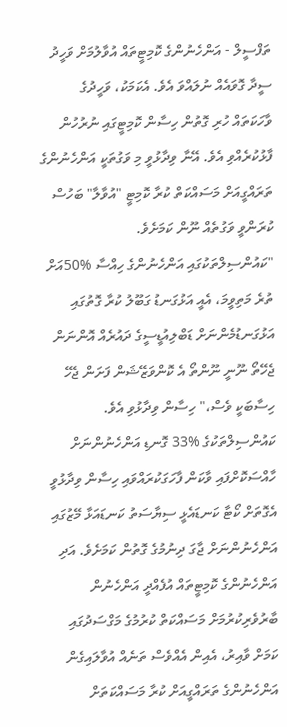ތަފްސީލް - އަންހެނުންގެ ކޮމިޓީތައް އުވާލުމަށް ވަހީދު ސީދާ ގޮވައެއް ނުލައްވަ އެވެ. އެކަމަކު، ވަހީދުގެ ވާހަކަތައް ހުރި ގޮތުން ހިސާން ކޮމިޓީގައި ނުރުހުން ފާޅުކުރެއްވި އެވެ. އޭނާ ވިދާޅުވީ މި ވަގުތަކީ އަންހެނުންގެ ތަރައްގީއަށް މަސައްކަތް ކުރާ ކޮމިޓީ "އުވާލާ" ބަހުސް ކުރަންވީ ވަގުތެއް ނޫން ކަމަށެވެ.
"ކައުންސިލްތަކުގައި އަންހެނުންގެ ހިއްސާ %50އަށް ތުރެ މަތިވީމަ، އެއީ އަޅުގަނޑު ގަބޫލު ކުރާ ގޮތުގައި އަޅުގަނޑުމެންނަށް ޑަބްލިއުޑީސީގެ ދައުރެއް އޮންނަން ޖެހޭތޯ ނޫނީ ނޫންތޯ އެ ކޮންވަޒޭޝަން ފަށަން ޖެހޭ ހިސާބަކީ ވެސް،" ހިސާން ވިދާޅުވި އެވެ.
ކައުންސިލްތަކުގެ %33 ގޮނޑި އަންހެނުންނަށް ހާއްސަކޮށްފައި ވާކަން ފާހަގަކުރައްވައި ހިސާން ވިދާޅުވީ އެގޮތަށް ކޯޓާ ކަނޑައެޅީ ސިޔާސަތު ކަނޑައަޅާ މޭޒުގައި އަންހެނުންނަށް ޖާގަ ދިނުމުގެ ގޮތުން ކަމަށެވެ. އަދި އަންހެނުންގެ ކޮމިޓީތައް އުފެއްދީ އަންހެނުން ބާރުވެރިކުރުމަށް މަސައްކަތް ކުރުމުގެ މަގްސަދުގައި ކަމަށް ވާއިރު، އެއިން އެއްވެސް ތަނެއް އުވާލައިގެން އަންހެނުންގެ ތަރައްގީއަށް ކުރާ މަސައްކަތަށް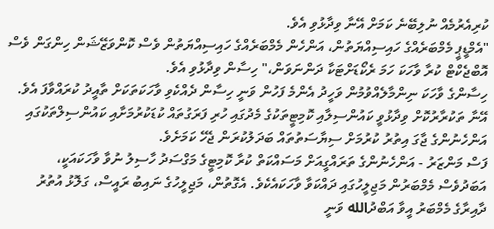ކުރިއެރުމެއް ނުލިބޭނެ ކަމަށް އޭނާ ވިދާޅުވި އެވެ.
"އެމްޑީޕީ މެމްބަރެއްގެ ހައިސިއްޔަތުން، އަންހެން މެމްބަރެއްގެ ހައިސިއްޔަތުން ވެސް ކޮންވަޒޭޝަން ހިންގަން ވެސް އޮބްޖެކްޓް ކުރާ ވާހަކަ ހަމަ ރެކޯޑަށްޓަކާ ދަންނަވަން،" ހިސާން ވިދާޅުވި އެވެ.
ހިސާންގެ ވާހަކަ ނިންމާލެއްވުމުން ވަހީދު އެންމެ ފަހުން ވަނީ ހިސާން ދެއްކެވި ވާހަކަތަކަށް ތާއީދު ކުރައްވާފަ އެވެ. އޭނާ ތަކުރާރުކޮށް ވިދާޅުވީ ކައުންސިލާއި ކޮމިޓީތަކުގެ މެދުގައި ހުރި ފަރަގުތައް ކުޑަކުރުމަށާއި ކައުންސިލްތަކުގައި އަންހެނުންގެ ޖާގަ އިތުރު ކުރުމަށް ސިޔާސަތުތައް ބަދަލުކުރަން ޖެހޭ ކަމަށެވެ.
ފަސް މަންޒަރު - އަންހެނުންގެ ތަރައްގީއަށް މަސައްކަތް ކުރާ ކޮމިޓީގެ މަގްސަދު ހާސިލު ނުވާ ވާހަކައަކީ، އަބަދުވެސް މެމްބަރުން މަޖިލީހުގައި ދައްކަވާ ވާހަކައެކެވެ. އެގޮތުން، މަޖިލީހުގެ ނައިބު ރައީސް، ގަލޮޅު އުތުރު ދާއިރާގެ މެމްބަރު އީވާ އަބްދުالله ވަނީ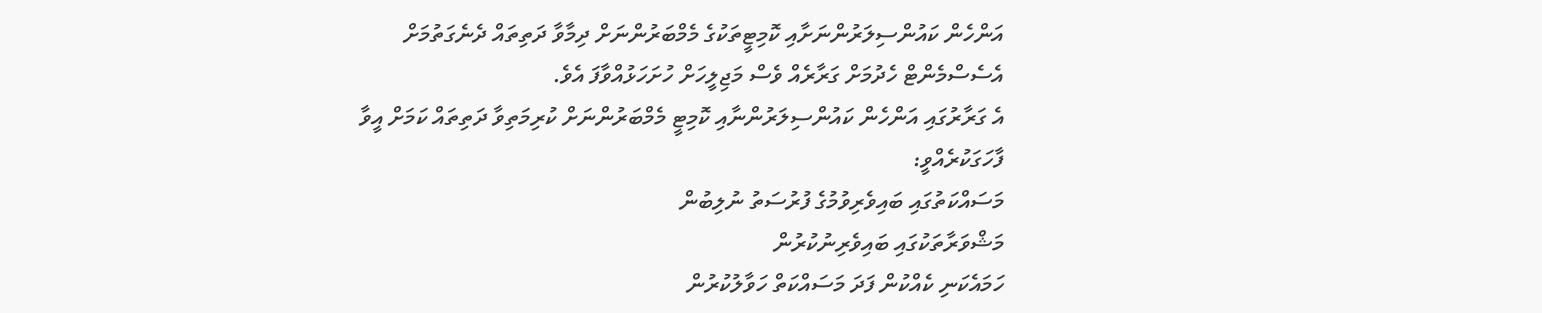އަންހެން ކައުންސިލަރުންނަށާއި ކޮމިޓީތަކުގެ މެމްބަރުންނަށް ދިމާވާ ދަތިތައް ދެނެގަތުމަށް އެސެސްމެންޓް ހެދުމަށް ގަރާރެއް ވެސް މަޖިލީހަށް ހުށަހަޅުއްވާފަ އެވެ.
އެ ގަރާރުގައި އަންހެން ކައުންސިލަރުންނާއި ކޮމިޓީ މެމްބަރުންނަށް ކުރިމަތިވާ ދަތިތައް ކަމަށް އީވާ ފާހަގަކުރެއްވީ:
މަސައްކަތުގައި ބައިވެރިވުމުގެ ފުރުސަތު ނުލިބުން
މަޝްވަރާތަކުގައި ބައިވެރިނުކުރުން
ހަމައެކަނި ކެއްކުން ފަދަ މަސައްކަތް ހަވާލުކުރުން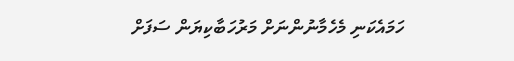ހަމައެކަނި މެހެމާނުންނަށް މަރުހަބާކިޔަން ސަފަށް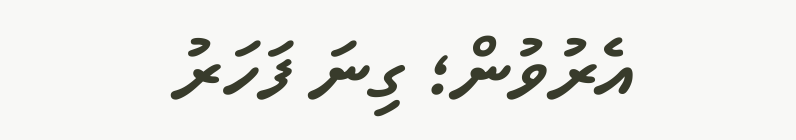އެރުވުން؛ ގިނަ ފަހަރު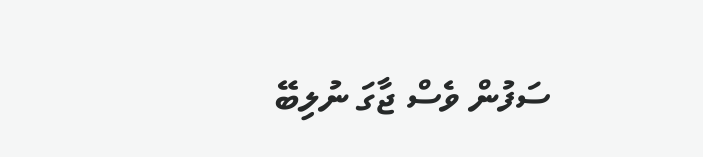ސަފުން ވެސް ޖާގަ ނުލިބޭ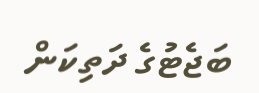ބަޖެޓުގެ ދަތިކަން